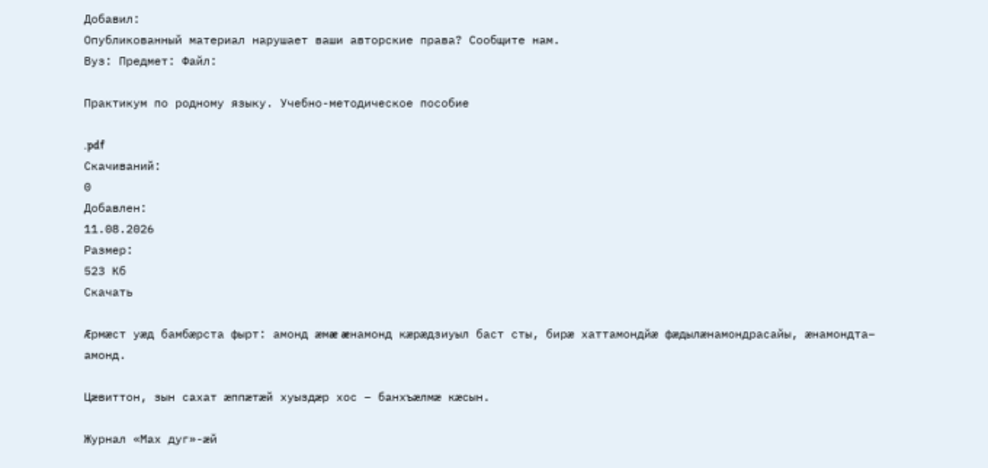Добавил:
Опубликованный материал нарушает ваши авторские права? Сообщите нам.
Вуз: Предмет: Файл:

Практикум по родному языку. Учебно-методическое пособие

.pdf
Скачиваний:
0
Добавлен:
11.08.2026
Размер:
523 Кб
Скачать

Æрмæст уæд бамбæрста фырт: амонд æмæ æнамонд кæрæдзиуыл баст сты, бирæ хаттамондйæ фæдылæнамондрасайы, æнамондта– амонд.

Цæвиттон, зын сахат æппæтæй хуыздæр хос – банхъæлмæ кæсын.

Журнал «Мах дуг»-æй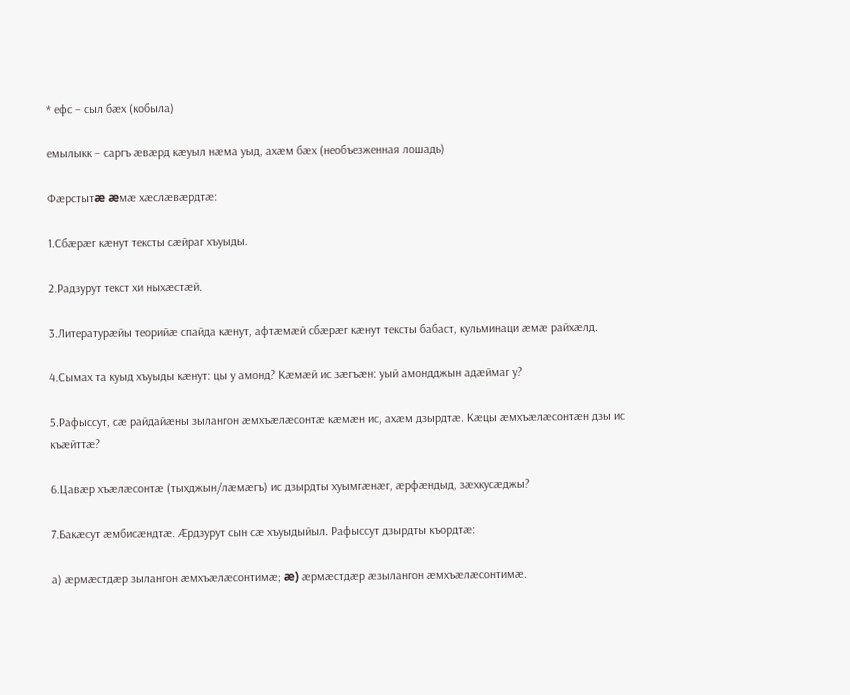* ефс – сыл бæх (кобыла)

емылыкк – саргъ æвæрд кæуыл нæма уыд, ахæм бæх (необъезженная лошадь)

Фæрстытæ æмæ хæслæвæрдтæ:

1.Сбæрæг кæнут тексты сæйраг хъуыды.

2.Радзурут текст хи ныхæстæй.

3.Литературæйы теорийæ спайда кæнут, афтæмæй сбæрæг кæнут тексты бабаст, кульминаци æмæ райхæлд.

4.Сымах та куыд хъуыды кæнут: цы у амонд? Кæмæй ис зæгъæн: уый амондджын адæймаг у?

5.Рафыссут, сæ райдайæны зылангон æмхъæлæсонтæ кæмæн ис, ахæм дзырдтæ. Кæцы æмхъæлæсонтæн дзы ис къæйттæ?

6.Цавæр хъæлæсонтæ (тыхджын/лæмæгъ) ис дзырдты хуымгæнæг, æрфæндыд, зæхкусæджы?

7.Бакæсут æмбисæндтæ. Æрдзурут сын сæ хъуыдыйыл. Рафыссут дзырдты къордтæ:

а) æрмæстдæр зылангон æмхъæлæсонтимæ; æ) æрмæстдæр æзылангон æмхъæлæсонтимæ.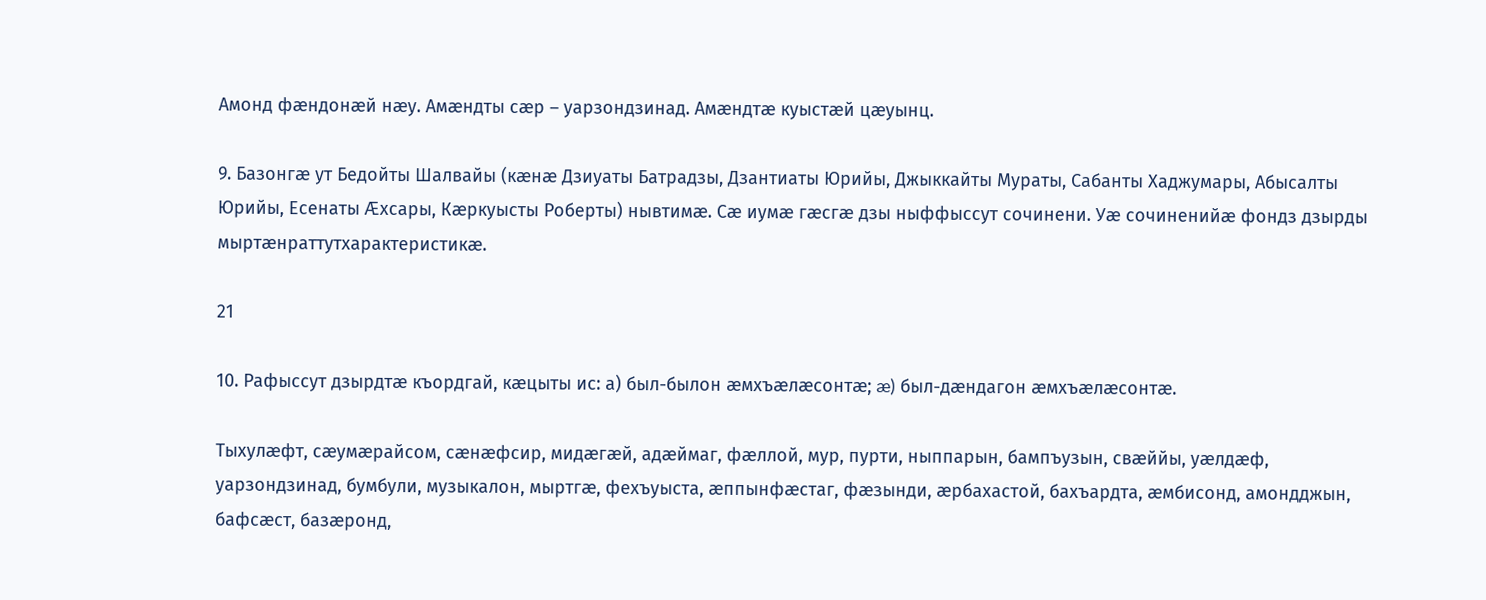Амонд фæндонæй нæу. Амæндты сæр – уарзондзинад. Амæндтæ куыстæй цæуынц.

9. Базонгæ ут Бедойты Шалвайы (кæнæ Дзиуаты Батрадзы, Дзантиаты Юрийы, Джыккайты Мураты, Сабанты Хаджумары, Абысалты Юрийы, Есенаты Æхсары, Кæркуысты Роберты) нывтимæ. Сæ иумæ гæсгæ дзы ныффыссут сочинени. Уæ сочиненийæ фондз дзырды мыртæнраттутхарактеристикæ.

21

10. Рафыссут дзырдтæ къордгай, кæцыты ис: а) был-былон æмхъæлæсонтæ; æ) был-дæндагон æмхъæлæсонтæ.

Тыхулæфт, сæумæрайсом, сæнæфсир, мидæгæй, адæймаг, фæллой, мур, пурти, ныппарын, бампъузын, свæййы, уæлдæф, уарзондзинад, бумбули, музыкалон, мыртгæ, фехъуыста, æппынфæстаг, фæзынди, æрбахастой, бахъардта, æмбисонд, амондджын, бафсæст, базæронд,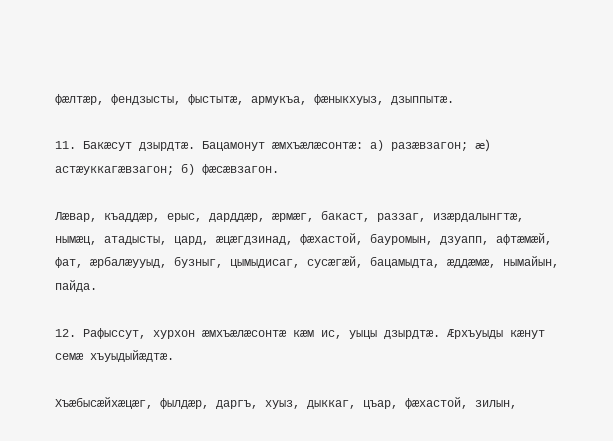фæлтæр, фендзысты, фыстытæ, армукъа, фæныкхуыз, дзыппытæ.

11. Бакæсут дзырдтæ. Бацамонут æмхъæлæсонтæ: а) разæвзагон; æ) астæуккагæвзагон; б) фæсæвзагон.

Лæвар, къаддæр, ерыс, дарддæр, æрмæг, бакаст, раззаг, изæрдалынгтæ, нымæц, атадысты, цард, æцæгдзинад, фæхастой, бауромын, дзуапп, афтæмæй, фат, æрбалæууыд, бузныг, цымыдисаг, сусæгæй, бацамыдта, æддæмæ, нымайын, пайда.

12. Рафыссут, хурхон æмхъæлæсонтæ кæм ис, уыцы дзырдтæ. Æрхъуыды кæнут семæ хъуыдыйæдтæ.

Хъæбысæйхæцæг, фылдæр, даргъ, хуыз, дыккаг, цъар, фæхастой, зилын,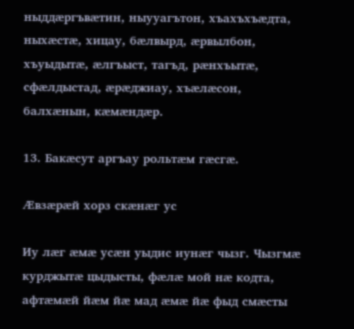ныддæргъвæтин, ныууагътон, хъахъхъæдта, ныхæстæ, хицау, бæлвырд, æрвылбон, хъуыдытæ, æлгъыст, тагъд, рæнхъытæ, сфæлдыстад, æрæджиау, хъæлæсон, балхæнын, кæмæндæр.

13. Бакæсут аргъау рольтæм гæсгæ.

Æвзæрæй хорз скæнæг ус

Иу лæг æмæ усæн уыдис иунæг чызг. Чызгмæ курджытæ цыдысты, фæлæ мой нæ кодта, афтæмæй йæм йæ мад æмæ йæ фыд смæсты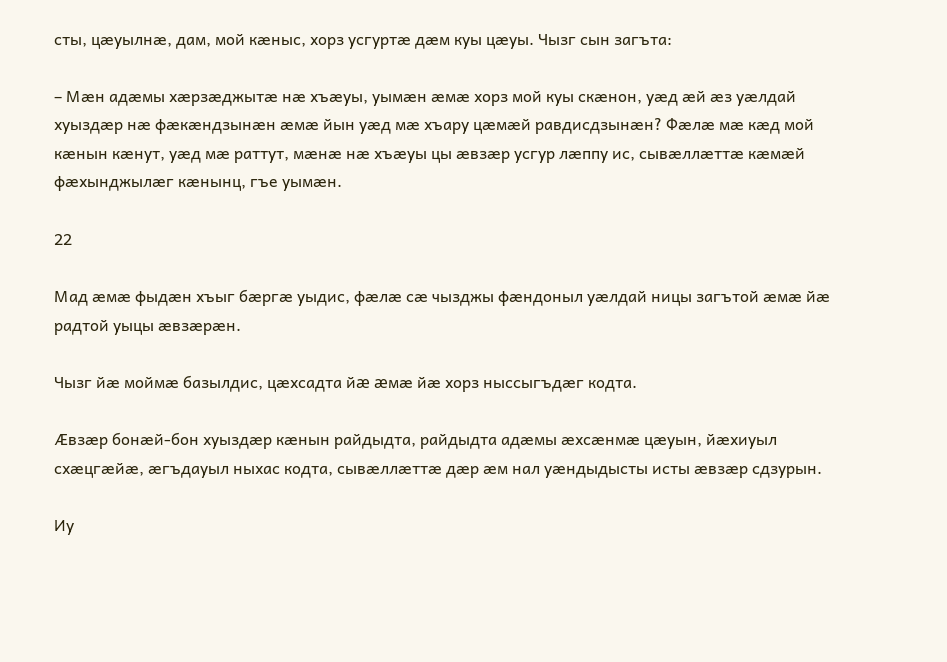сты, цæуылнæ, дам, мой кæныс, хорз усгуртæ дæм куы цæуы. Чызг сын загъта:

– Мæн адæмы хæрзæджытæ нæ хъæуы, уымæн æмæ хорз мой куы скæнон, уæд æй æз уæлдай хуыздæр нæ фæкæндзынæн æмæ йын уæд мæ хъару цæмæй равдисдзынæн? Фæлæ мæ кæд мой кæнын кæнут, уæд мæ раттут, мæнæ нæ хъæуы цы æвзæр усгур лæппу ис, сывæллæттæ кæмæй фæхынджылæг кæнынц, гъе уымæн.

22

Мад æмæ фыдæн хъыг бæргæ уыдис, фæлæ сæ чызджы фæндоныл уæлдай ницы загътой æмæ йæ радтой уыцы æвзæрæн.

Чызг йæ моймæ базылдис, цæхсадта йæ æмæ йæ хорз ныссыгъдæг кодта.

Æвзæр бонæй-бон хуыздæр кæнын райдыдта, райдыдта адæмы æхсæнмæ цæуын, йæхиуыл схæцгæйæ, æгъдауыл ныхас кодта, сывæллæттæ дæр æм нал уæндыдысты исты æвзæр сдзурын.

Иу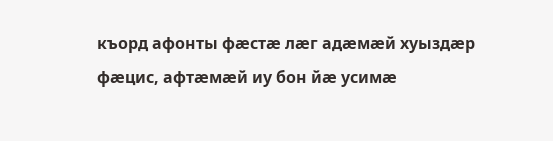къорд афонты фæстæ лæг адæмæй хуыздæр фæцис, афтæмæй иу бон йæ усимæ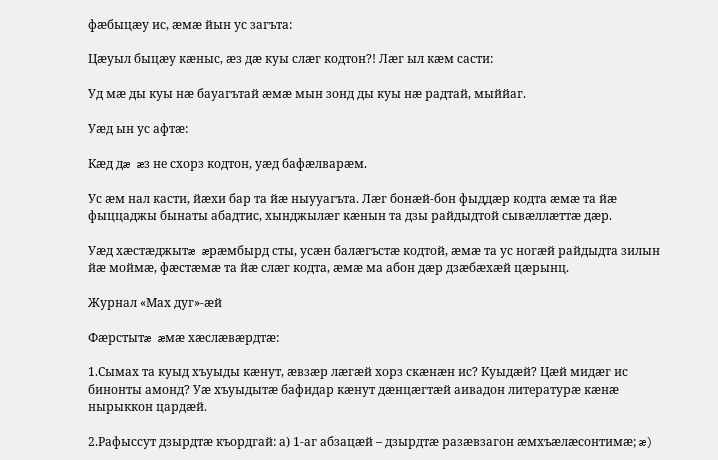фæбыцæу ис, æмæ йын ус загъта:

Цæуыл быцæу кæныс, æз дæ куы слæг кодтон?! Лæг ыл кæм састи:

Уд мæ ды куы нæ бауагътай æмæ мын зонд ды куы нæ радтай, мыййаг.

Уæд ын ус афтæ:

Кæд дæ æз не схорз кодтон, уæд бафæлварæм.

Ус æм нал касти, йæхи бар та йæ ныууагъта. Лæг бонæй-бон фыддæр кодта æмæ та йæ фыццаджы бынаты абадтис, хынджылæг кæнын та дзы райдыдтой сывæллæттæ дæр.

Уæд хæстæджытæ æрæмбырд сты, усæн балæгъстæ кодтой, æмæ та ус ногæй райдыдта зилын йæ моймæ, фæстæмæ та йæ слæг кодта, æмæ ма абон дæр дзæбæхæй цæрынц.

Журнал «Мах дуг»-æй

Фæрстытæ æмæ хæслæвæрдтæ:

1.Сымах та куыд хъуыды кæнут, æвзæр лæгæй хорз скæнæн ис? Куыдæй? Цæй мидæг ис бинонты амонд? Уæ хъуыдытæ бафидар кæнут дæнцæгтæй аивадон литературæ кæнæ нырыккон цардæй.

2.Рафыссут дзырдтæ къордгай: а) 1-аг абзацæй – дзырдтæ разæвзагон æмхъæлæсонтимæ; æ)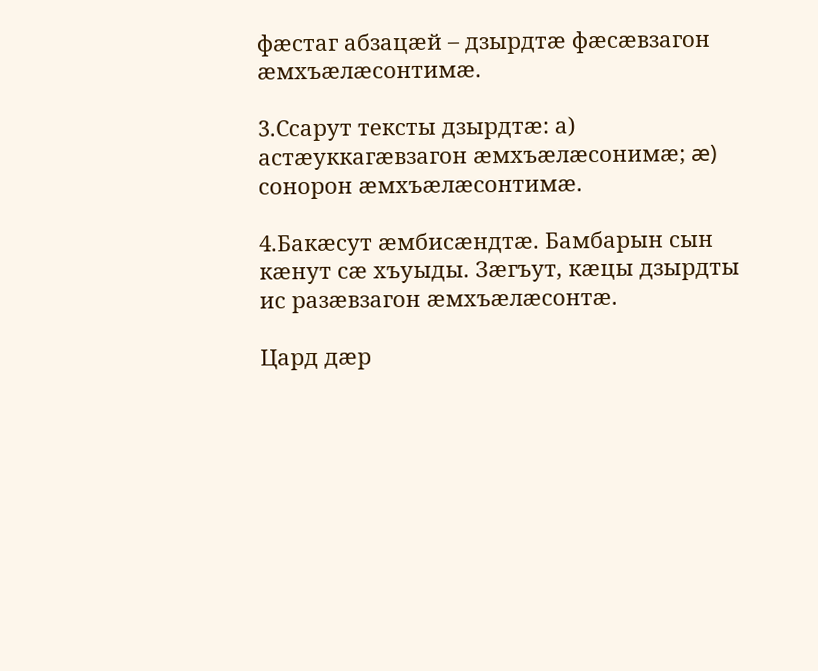фæстаг абзацæй – дзырдтæ фæсæвзагон æмхъæлæсонтимæ.

3.Ссарут тексты дзырдтæ: а) астæуккагæвзагон æмхъæлæсонимæ; æ) сонорон æмхъæлæсонтимæ.

4.Бакæсут æмбисæндтæ. Бамбарын сын кæнут сæ хъуыды. Зæгъут, кæцы дзырдты ис разæвзагон æмхъæлæсонтæ.

Цард дæр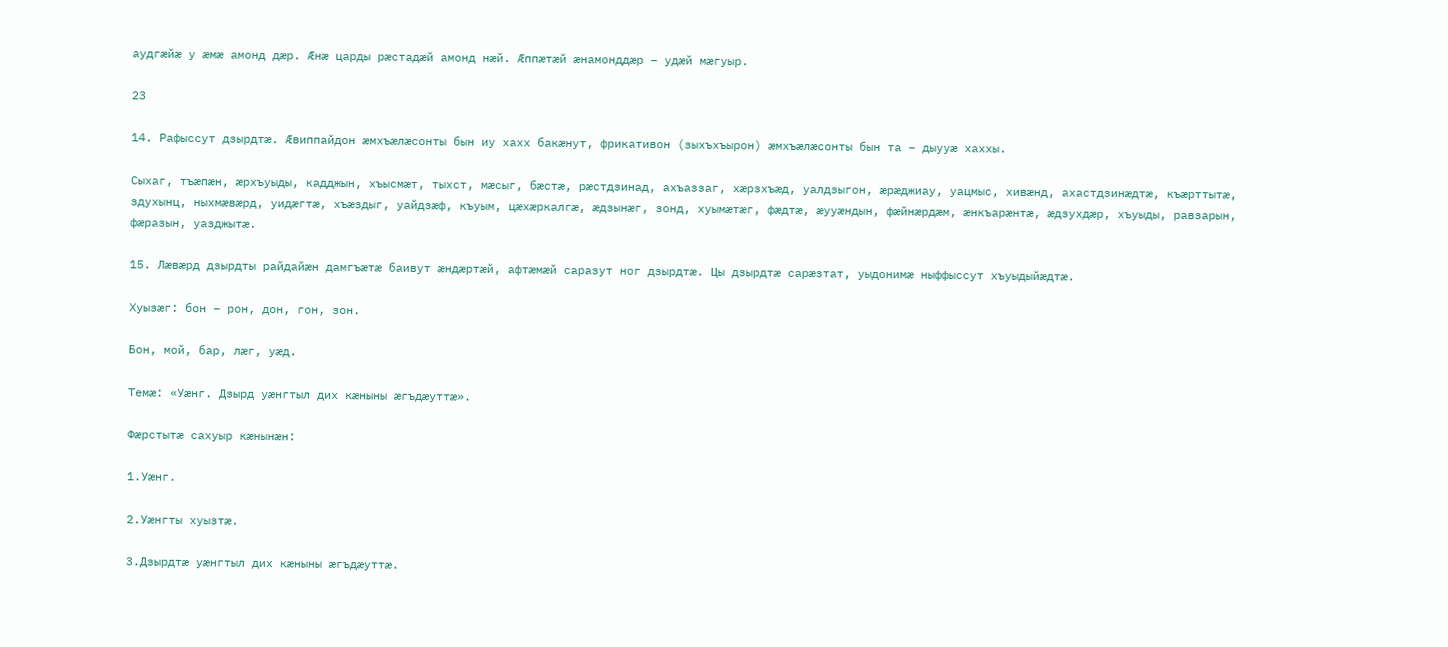аудгæйæ у æмæ амонд дæр. Æнæ царды рæстадæй амонд нæй. Æппæтæй æнамонддæр – удæй мæгуыр.

23

14. Рафыссут дзырдтæ. Æвиппайдон æмхъæлæсонты бын иу хахх бакæнут, фрикативон (зыхъхъырон) æмхъæлæсонты бын та – дыууæ хаххы.

Сыхаг, тъæпæн, æрхъуыды, кадджын, хъысмæт, тыхст, мæсыг, бæстæ, рæстдзинад, ахъаззаг, хæрзхъæд, уалдзыгон, æрæджиау, уацмыс, хивæнд, ахастдзинæдтæ, къæрттытæ, здухынц, ныхмæвæрд, уидæгтæ, хъæздыг, уайдзæф, къуым, цæхæркалгæ, æдзынæг, зонд, хуымæтæг, фæдтæ, æууæндын, фæйнæрдæм, æнкъарæнтæ, æдзухдæр, хъуыды, равзарын, фæразын, уазджытæ.

15. Лæвæрд дзырдты райдайæн дамгъæтæ баивут æндæртæй, афтæмæй саразут ног дзырдтæ. Цы дзырдтæ сарæзтат, уыдонимæ ныффыссут хъуыдыйæдтæ.

Хуызæг: бон – рон, дон, гон, зон.

Бон, мой, бар, лæг, уæд.

Темæ: «Уæнг. Дзырд уæнгтыл дих кæныны æгъдæуттæ».

Фæрстытæ сахуыр кæнынæн:

1.Уæнг.

2.Уæнгты хуызтæ.

3.Дзырдтæ уæнгтыл дих кæныны æгъдæуттæ.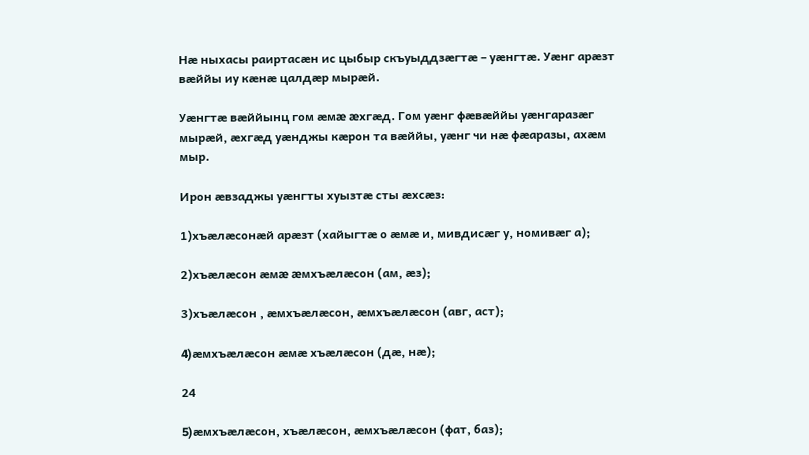Нæ ныхасы раиртасæн ис цыбыр скъуыддзæгтæ – уæнгтæ. Уæнг арæзт вæййы иу кæнæ цалдæр мырæй.

Уæнгтæ вæййынц гом æмæ æхгæд. Гом уæнг фæвæййы уæнгаразæг мырæй, æхгæд уæнджы кæрон та вæййы, уæнг чи нæ фæаразы, ахæм мыр.

Ирон æвзаджы уæнгты хуызтæ сты æхсæз:

1)хъæлæсонæй арæзт (хайыгтæ о æмæ и, мивдисæг у, номивæг а);

2)хъæлæсон æмæ æмхъæлæсон (ам, æз);

3)хъæлæсон , æмхъæлæсон, æмхъæлæсон (авг, аст);

4)æмхъæлæсон æмæ хъæлæсон (дæ, нæ);

24

5)æмхъæлæсон, хъæлæсон, æмхъæлæсон (фат, баз);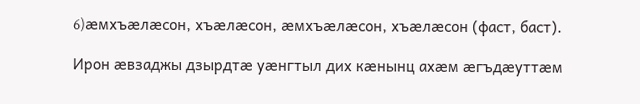6)æмхъæлæсон, хъæлæсон, æмхъæлæсон, хъæлæсон (фаст, баст).

Ирон æвзаджы дзырдтæ уæнгтыл дих кæнынц ахæм æгъдæуттæм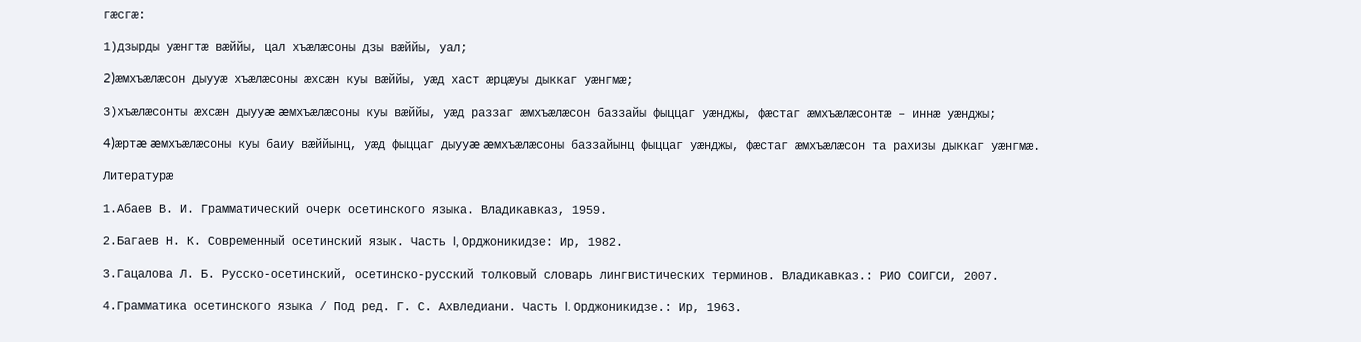гæсгæ:

1)дзырды уæнгтæ вæййы, цал хъæлæсоны дзы вæййы, уал;

2)æмхъæлæсон дыууæ хъæлæсоны æхсæн куы вæййы, уæд хаст æрцæуы дыккаг уæнгмæ;

3)хъæлæсонты æхсæн дыууæ æмхъæлæсоны куы вæййы, уæд раззаг æмхъæлæсон баззайы фыццаг уæнджы, фæстаг æмхъæлæсонтæ – иннæ уæнджы;

4)æртæ æмхъæлæсоны куы баиу вæййынц, уæд фыццаг дыууæ æмхъæлæсоны баззайынц фыццаг уæнджы, фæстаг æмхъæлæсон та рахизы дыккаг уæнгмæ.

Литературæ

1.Абаев В. И. Грамматический очерк осетинского языка. Владикавказ, 1959.

2.Багаев Н. К. Современный осетинский язык. Часть I, Орджоникидзе: Ир, 1982.

3.Гацалова Л. Б. Русско-осетинский, осетинско-русский толковый словарь лингвистических терминов. Владикавказ.: РИО СОИГСИ, 2007.

4.Грамматика осетинского языка / Под ред. Г. С. Ахвледиани. Часть I. Орджоникидзе.: Ир, 1963.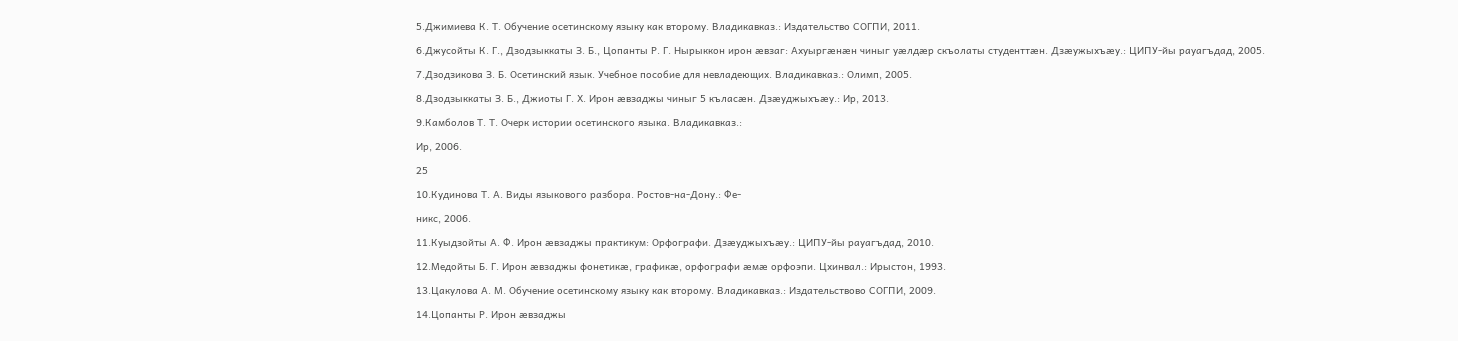5.Джимиева К. Т. Обучение осетинскому языку как второму. Владикавказ.: Издательство СОГПИ, 2011.

6.Джусойты К. Г., Дзодзыккаты З. Б., Цопанты Р. Г. Нырыккон ирон æвзаг: Ахуыргæнæн чиныг уæлдæр скъолаты студенттæн. Дзæужыхъæу.: ЦИПУ-йы рауагъдад, 2005.

7.Дзодзикова З. Б. Осетинский язык. Учебное пособие для невладеющих. Владикавказ.: Олимп, 2005.

8.Дзодзыккаты З. Б., Джиоты Г. Х. Ирон æвзаджы чиныг 5 къласæн. Дзæуджыхъæу.: Ир, 2013.

9.Камболов Т. Т. Очерк истории осетинского языка. Владикавказ.:

Ир, 2006.

25

10.Кудинова Т. А. Виды языкового разбора. Ростов-на-Дону.: Фе-

никс, 2006.

11.Куыдзойты А. Ф. Ирон æвзаджы практикум: Орфографи. Дзæуджыхъæу.: ЦИПУ-йы рауагъдад, 2010.

12.Медойты Б. Г. Ирон æвзаджы фонетикæ, графикæ, орфографи æмæ орфоэпи. Цхинвал.: Ирыстон, 1993.

13.Цакулова А. М. Обучение осетинскому языку как второму. Владикавказ.: Издательствово СОГПИ, 2009.

14.Цопанты Р. Ирон æвзаджы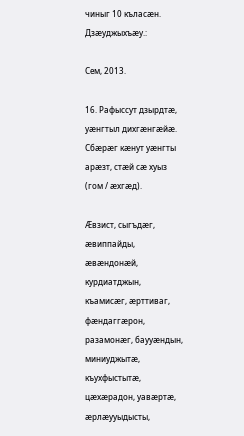чиныг 10 къласæн. Дзæуджыхъæу.:

Сем, 2013.

16. Рафыссут дзырдтæ, уæнгтыл дихгæнгæйæ. Сбæрæг кæнут уæнгты арæзт, стæй сæ хуыз (гом / æхгæд).

Æвзист, сыгъдæг, æвиппайды, æвæндонæй, курдиатджын, къамисæг, æрттиваг, фæндаггæрон, разамонæг, баууæндын, миниуджытæ, къухфыстытæ, цæхæрадон, уавæртæ, æрлæууыдысты,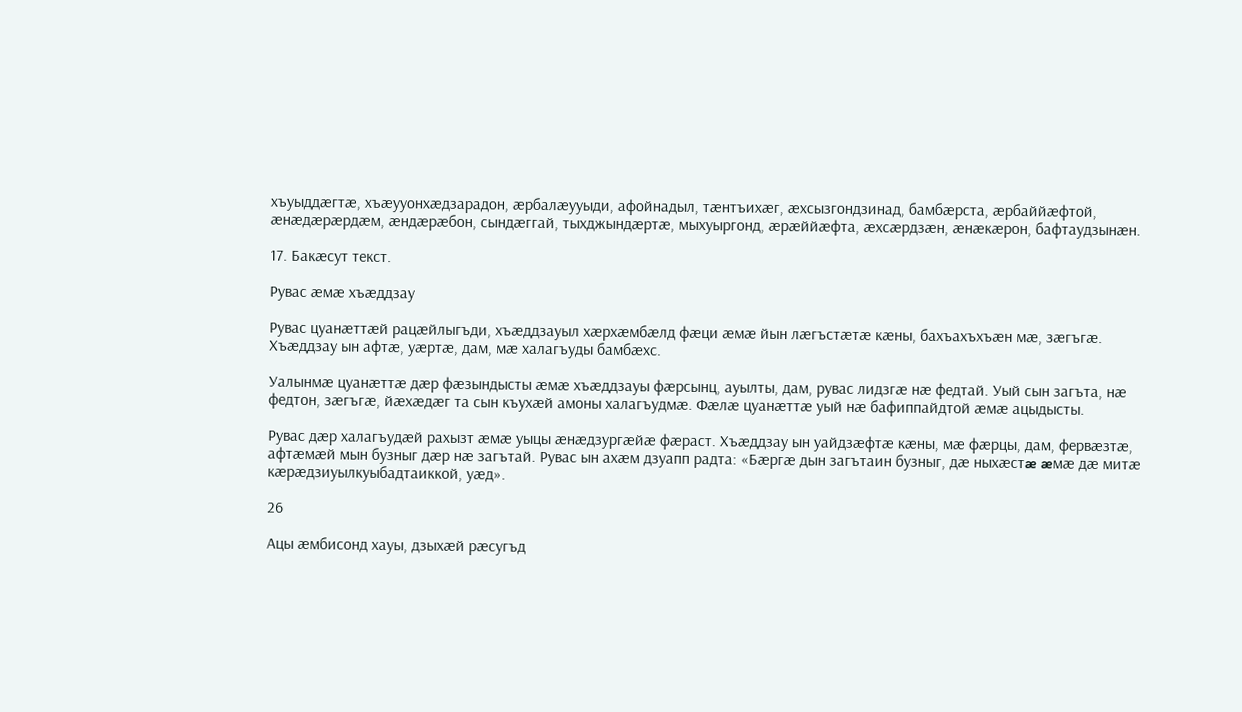хъуыддæгтæ, хъæууонхæдзарадон, æрбалæууыди, афойнадыл, тæнтъихæг, æхсызгондзинад, бамбæрста, æрбаййæфтой, æнæдæрæрдæм, æндæрæбон, сындæггай, тыхджындæртæ, мыхуыргонд, æрæййæфта, æхсæрдзæн, æнæкæрон, бафтаудзынæн.

17. Бакæсут текст.

Рувас æмæ хъæддзау

Рувас цуанæттæй рацæйлыгъди, хъæддзауыл хæрхæмбæлд фæци æмæ йын лæгъстæтæ кæны, бахъахъхъæн мæ, зæгъгæ. Хъæддзау ын афтæ, уæртæ, дам, мæ халагъуды бамбæхс.

Уалынмæ цуанæттæ дæр фæзындысты æмæ хъæддзауы фæрсынц, ауылты, дам, рувас лидзгæ нæ федтай. Уый сын загъта, нæ федтон, зæгъгæ, йæхæдæг та сын къухæй амоны халагъудмæ. Фæлæ цуанæттæ уый нæ бафиппайдтой æмæ ацыдысты.

Рувас дæр халагъудæй рахызт æмæ уыцы æнæдзургæйæ фæраст. Хъæддзау ын уайдзæфтæ кæны, мæ фæрцы, дам, фервæзтæ, афтæмæй мын бузныг дæр нæ загътай. Рувас ын ахæм дзуапп радта: «Бæргæ дын загътаин бузныг, дæ ныхæстæ æмæ дæ митæ кæрæдзиуылкуыбадтаиккой, уæд».

26

Ацы æмбисонд хауы, дзыхæй рæсугъд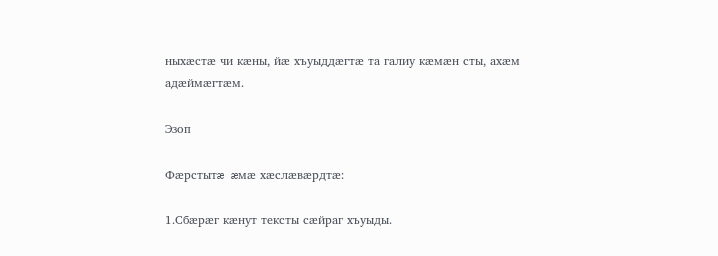ныхæстæ чи кæны, йæ хъуыддæгтæ та галиу кæмæн сты, ахæм адæймæгтæм.

Эзоп

Фæрстытæ æмæ хæслæвæрдтæ:

1.Сбæрæг кæнут тексты сæйраг хъуыды.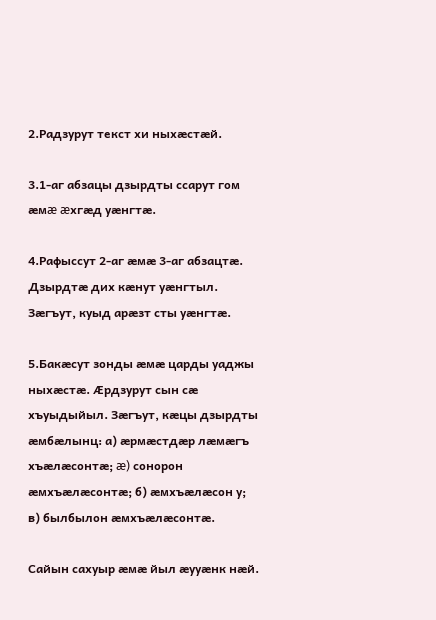2.Радзурут текст хи ныхæстæй.

3.1-аг абзацы дзырдты ссарут гом æмæ æхгæд уæнгтæ.

4.Рафыссут 2-аг æмæ 3-аг абзацтæ. Дзырдтæ дих кæнут уæнгтыл. Зæгъут, куыд арæзт сты уæнгтæ.

5.Бакæсут зонды æмæ царды уаджы ныхæстæ. Æрдзурут сын сæ хъуыдыйыл. Зæгъут, кæцы дзырдты æмбæлынц: а) æрмæстдæр лæмæгъ хъæлæсонтæ; æ) сонорон æмхъæлæсонтæ; б) æмхъæлæсон у; в) былбылон æмхъæлæсонтæ.

Сайын сахуыр æмæ йыл æууæнк нæй.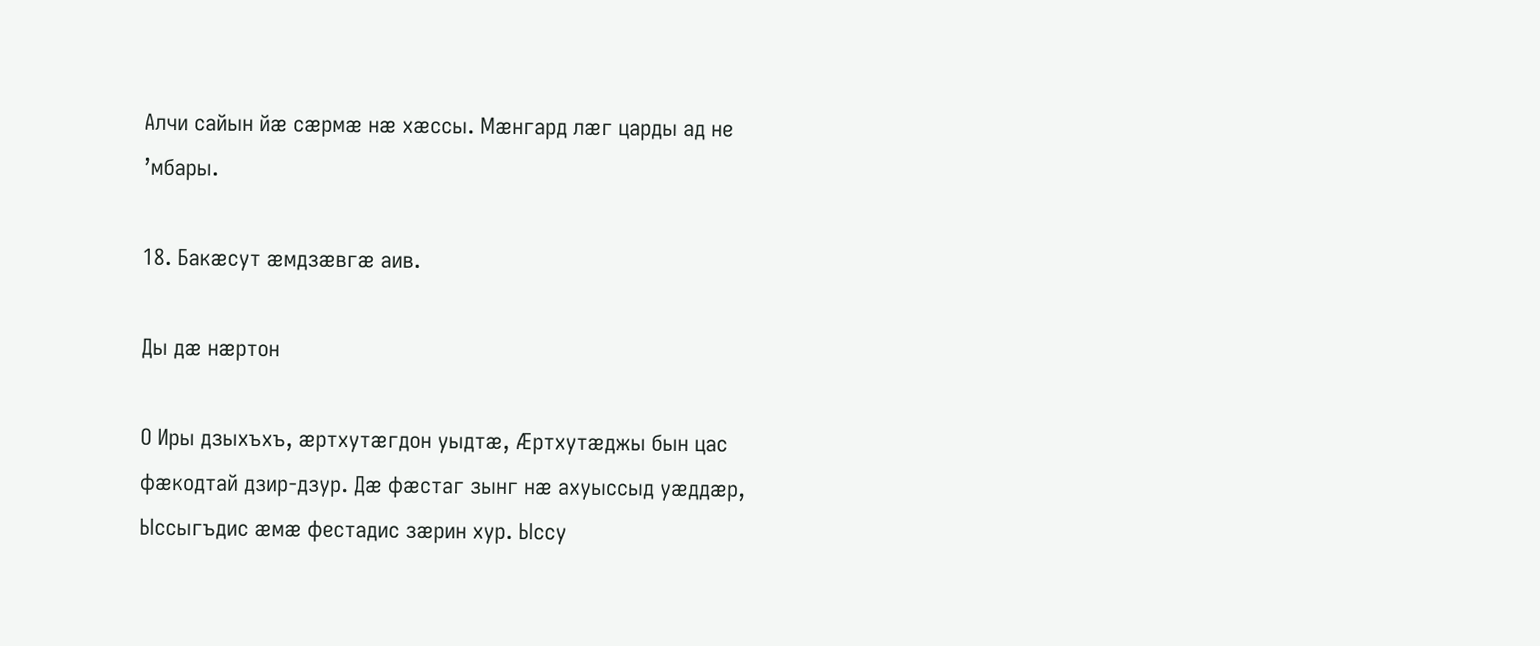Алчи сайын йæ сæрмæ нæ хæссы. Мæнгард лæг царды ад не ’мбары.

18. Бакæсут æмдзæвгæ аив.

Ды дæ нæртон

О Иры дзыхъхъ, æртхутæгдон уыдтæ, Æртхутæджы бын цас фæкодтай дзир-дзур. Дæ фæстаг зынг нæ ахуыссыд уæддæр, Ыссыгъдис æмæ фестадис зæрин хур. Ыссу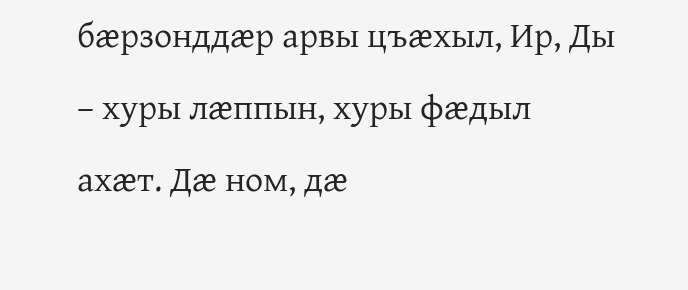бæрзонддæр арвы цъæхыл, Ир, Ды – хуры лæппын, хуры фæдыл ахæт. Дæ ном, дæ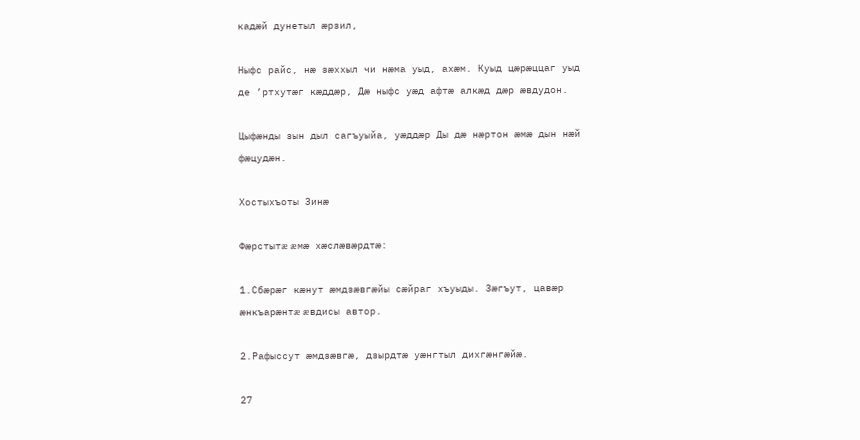кадæй дунетыл æрзил,

Ныфс райс, нæ зæххыл чи нæма уыд, ахæм. Куыд цæрæццаг уыд де ’ртхутæг кæддæр, Дæ ныфс уæд афтæ алкæд дæр æвдудон.

Цыфæнды зын дыл сагъуыйа, уæддæр Ды дæ нæртон æмæ дын нæй фæцудæн.

Хостыхъоты Зинæ

Фæрстытæ æмæ хæслæвæрдтæ:

1.Сбæрæг кæнут æмдзæвгæйы сæйраг хъуыды. Зæгъут, цавæр æнкъарæнтæ æвдисы автор.

2.Рафыссут æмдзæвгæ, дзырдтæ уæнгтыл дихгæнгæйæ.

27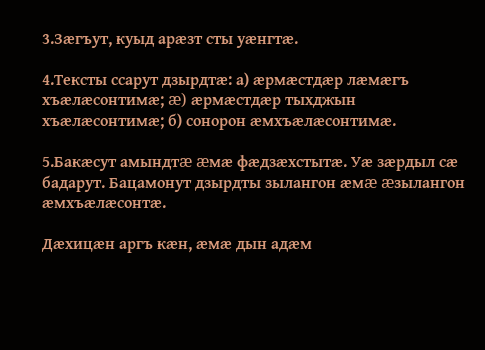3.Зæгъут, куыд арæзт сты уæнгтæ.

4.Тексты ссарут дзырдтæ: а) æрмæстдæр лæмæгъ хъæлæсонтимæ; æ) æрмæстдæр тыхджын хъæлæсонтимæ; б) сонорон æмхъæлæсонтимæ.

5.Бакæсут амындтæ æмæ фæдзæхстытæ. Уæ зæрдыл сæ бадарут. Бацамонут дзырдты зылангон æмæ æзылангон æмхъæлæсонтæ.

Дæхицæн аргъ кæн, æмæ дын адæм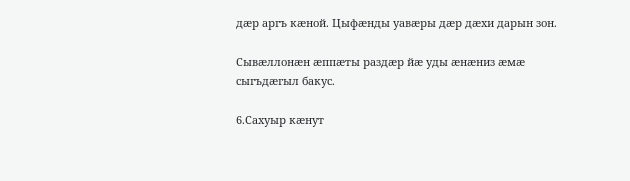дæр аргъ кæной. Цыфæнды уавæры дæр дæхи дарын зон.

Сывæллонæн æппæты раздæр йæ уды æнæниз æмæ сыгъдæгыл бакус.

6.Сахуыр кæнут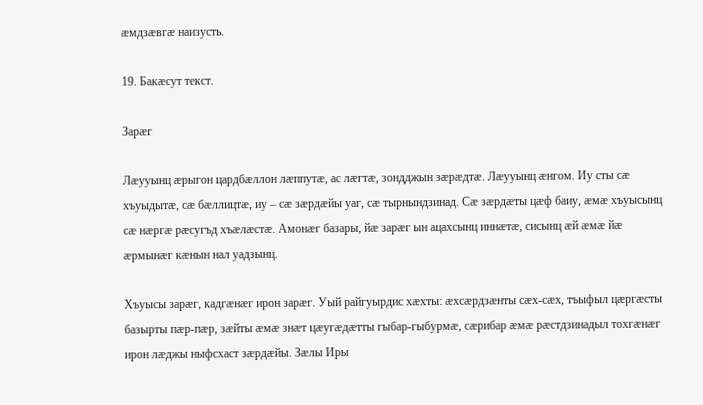æмдзæвгæ наизусть.

19. Бакæсут текст.

Зарæг

Лæууынц æрыгон цардбæллон лæппутæ, ас лæгтæ, зондджын зæрæдтæ. Лæууынц æнгом. Иу сты сæ хъуыдытæ, сæ бæллицтæ, иу – сæ зæрдæйы уаг, сæ тырнындзинад. Сæ зæрдæты цæф баиу, æмæ хъуысынц сæ нæргæ рæсугъд хъæлæстæ. Амонæг базары, йæ зарæг ын ацахсынц иннæтæ, сисынц æй æмæ йæ æрмынæг кæнын нал уадзынц.

Хъуысы зарæг, кадгæнæг ирон зарæг. Уый райгуырдис хæхты: æхсæрдзæнты сæх-сæх, тъыфыл цæргæсты базырты пæр-пæр, зæйты æмæ знæт цæугæдæтты гыбар-гыбурмæ, сæрибар æмæ рæстдзинадыл тохгæнæг ирон лæджы ныфсхаст зæрдæйы. Зæлы Иры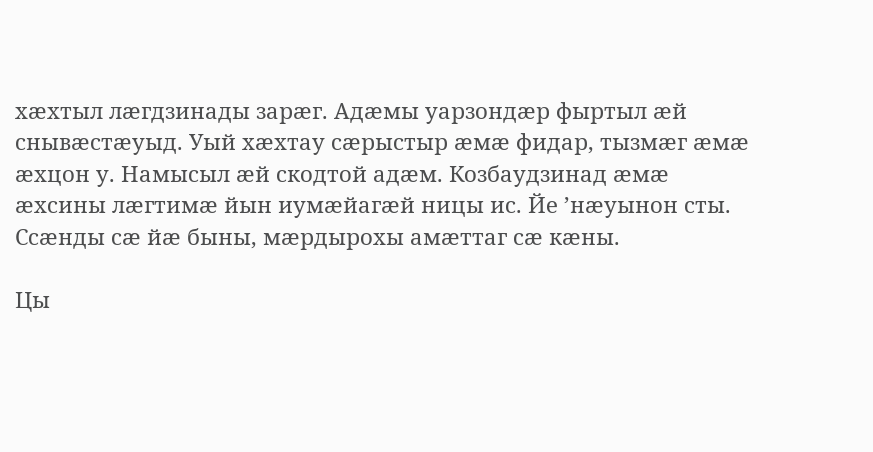хæхтыл лæгдзинады зарæг. Адæмы уарзондæр фыртыл æй снывæстæуыд. Уый хæхтау сæрыстыр æмæ фидар, тызмæг æмæ æхцон у. Намысыл æй скодтой адæм. Козбаудзинад æмæ æхсины лæгтимæ йын иумæйагæй ницы ис. Йе ’нæуынон сты. Ссæнды сæ йæ быны, мæрдырохы амæттаг сæ кæны.

Цы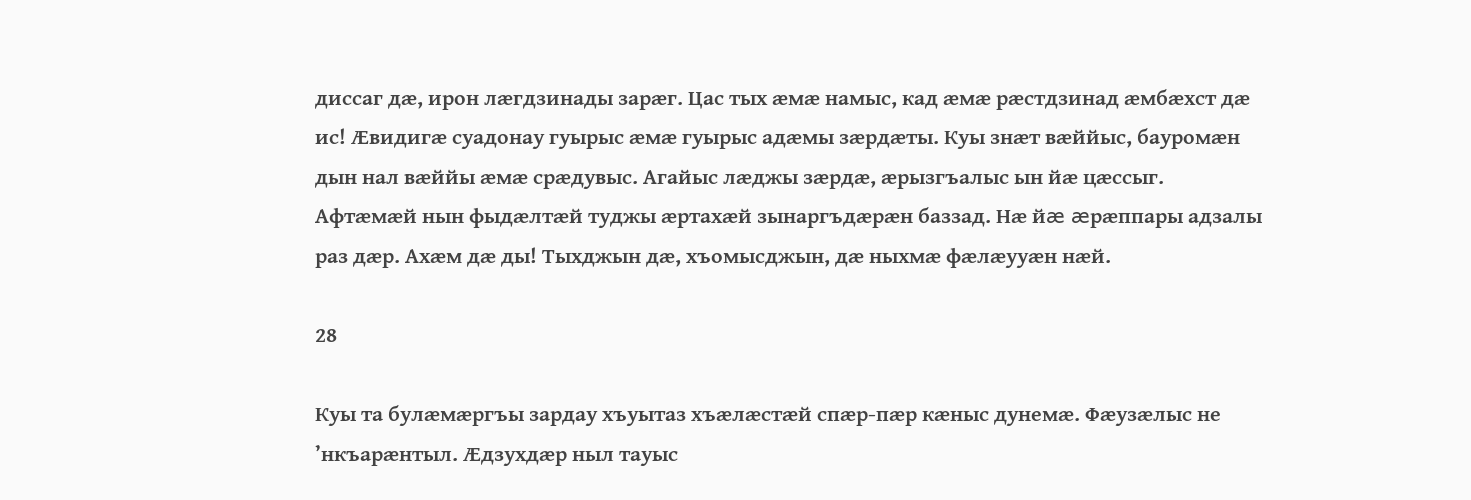диссаг дæ, ирон лæгдзинады зарæг. Цас тых æмæ намыс, кад æмæ рæстдзинад æмбæхст дæ ис! Æвидигæ суадонау гуырыс æмæ гуырыс адæмы зæрдæты. Куы знæт вæййыс, бауромæн дын нал вæййы æмæ срæдувыс. Агайыс лæджы зæрдæ, æрызгъалыс ын йæ цæссыг. Афтæмæй нын фыдæлтæй туджы æртахæй зынаргъдæрæн баззад. Нæ йæ æрæппары адзалы раз дæр. Ахæм дæ ды! Тыхджын дæ, хъомысджын, дæ ныхмæ фæлæууæн нæй.

28

Куы та булæмæргъы зардау хъуытаз хъæлæстæй спæр-пæр кæныс дунемæ. Фæузæлыс не ’нкъарæнтыл. Æдзухдæр ныл тауыс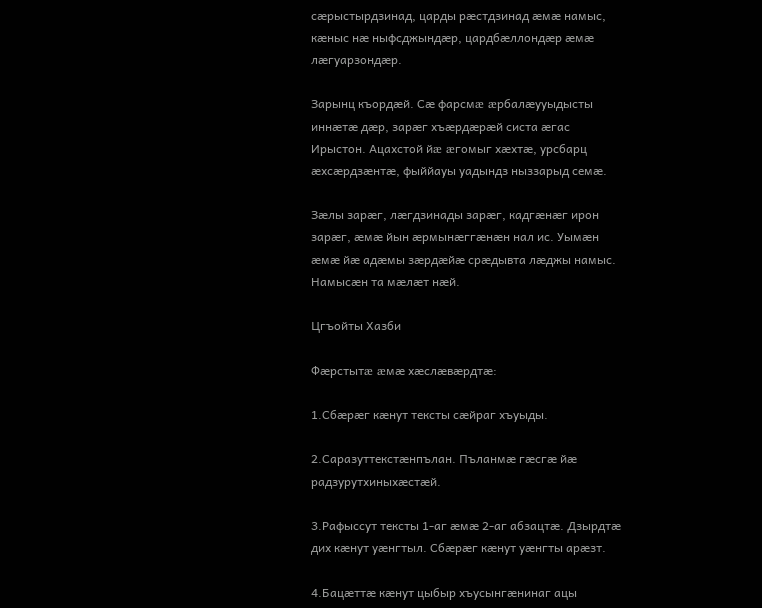сæрыстырдзинад, царды рæстдзинад æмæ намыс, кæныс нæ ныфсджындæр, цардбæллондæр æмæ лæгуарзондæр.

Зарынц къордæй. Сæ фарсмæ æрбалæууыдысты иннæтæ дæр, зарæг хъæрдæрæй систа æгас Ирыстон. Ацахстой йæ æгомыг хæхтæ, урсбарц æхсæрдзæнтæ, фыййауы уадындз ныззарыд семæ.

Зæлы зарæг, лæгдзинады зарæг, кадгæнæг ирон зарæг, æмæ йын æрмынæггæнæн нал ис. Уымæн æмæ йæ адæмы зæрдæйæ срæдывта лæджы намыс. Намысæн та мæлæт нæй.

Цгъойты Хазби

Фæрстытæ æмæ хæслæвæрдтæ:

1.Сбæрæг кæнут тексты сæйраг хъуыды.

2.Саразуттекстæнпълан. Пъланмæ гæсгæ йæ радзурутхиныхæстæй.

3.Рафыссут тексты 1-аг æмæ 2-аг абзацтæ. Дзырдтæ дих кæнут уæнгтыл. Сбæрæг кæнут уæнгты арæзт.

4.Бацæттæ кæнут цыбыр хъусынгæнинаг ацы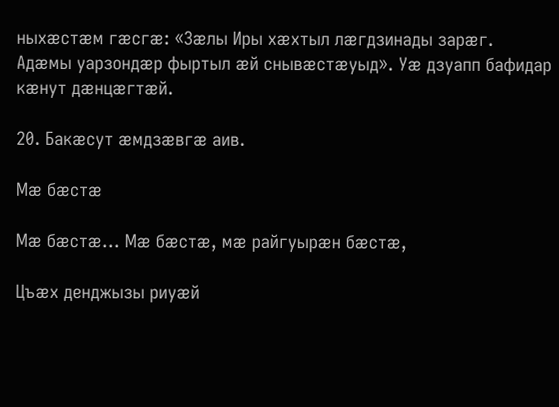ныхæстæм гæсгæ: «Зæлы Иры хæхтыл лæгдзинады зарæг. Адæмы уарзондæр фыртыл æй снывæстæуыд». Уæ дзуапп бафидар кæнут дæнцæгтæй.

20. Бакæсут æмдзæвгæ аив.

Мæ бæстæ

Мæ бæстæ… Мæ бæстæ, мæ райгуырæн бæстæ,

Цъæх денджызы риуæй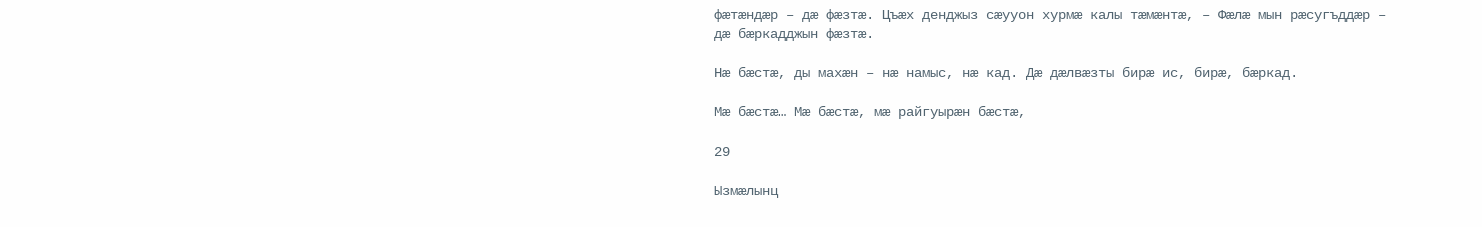фæтæндæр – дæ фæзтæ. Цъæх денджыз сæууон хурмæ калы тæмæнтæ, – Фæлæ мын рæсугъддæр – дæ бæркадджын фæзтæ.

Нæ бæстæ, ды махæн – нæ намыс, нæ кад. Дæ дæлвæзты бирæ ис, бирæ, бæркад.

Мæ бæстæ… Мæ бæстæ, мæ райгуырæн бæстæ,

29

Ызмæлынц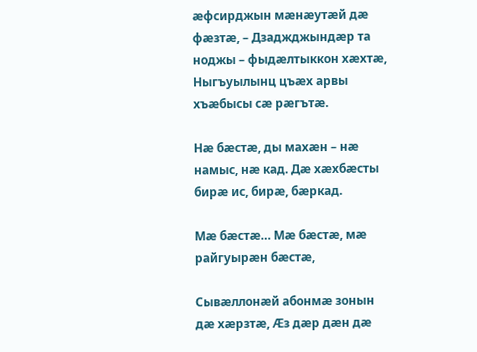æфсирджын мæнæутæй дæ фæзтæ, – Дзаджджындæр та ноджы – фыдæлтыккон хæхтæ, Ныгъуылынц цъæх арвы хъæбысы сæ рæгътæ.

Нæ бæстæ, ды махæн – нæ намыс, нæ кад. Дæ хæхбæсты бирæ ис, бирæ, бæркад.

Мæ бæстæ… Мæ бæстæ, мæ райгуырæн бæстæ,

Сывæллонæй абонмæ зонын дæ хæрзтæ, Æз дæр дæн дæ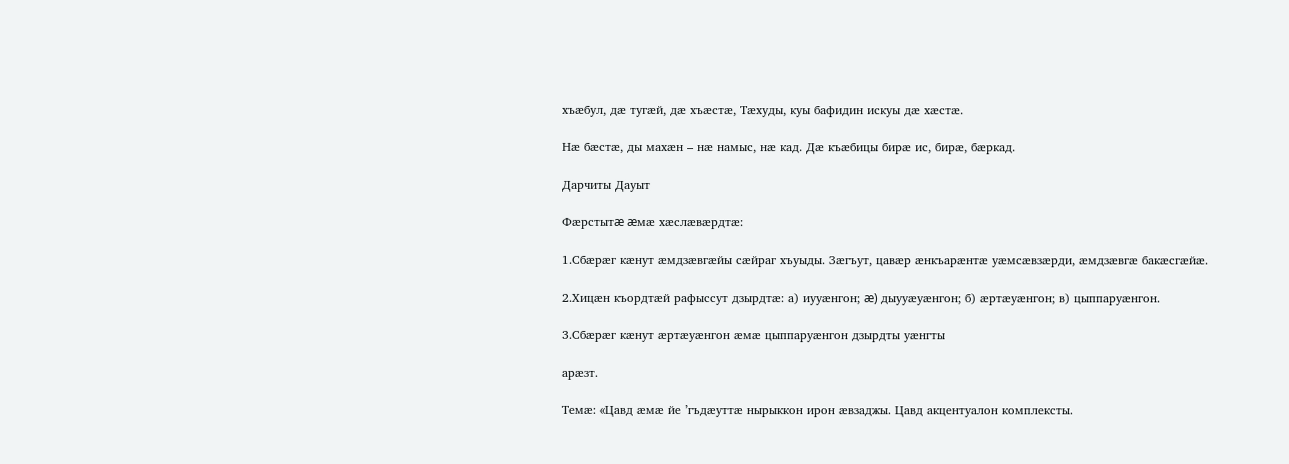хъæбул, дæ тугæй, дæ хъæстæ, Тæхуды, куы бафидин искуы дæ хæстæ.

Нæ бæстæ, ды махæн – нæ намыс, нæ кад. Дæ къæбицы бирæ ис, бирæ, бæркад.

Дарчиты Дауыт

Фæрстытæ æмæ хæслæвæрдтæ:

1.Сбæрæг кæнут æмдзæвгæйы сæйраг хъуыды. Зæгъут, цавæр æнкъарæнтæ уæмсæвзæрди, æмдзæвгæ бакæсгæйæ.

2.Хицæн къордтæй рафыссут дзырдтæ: а) иууæнгон; æ) дыууæуæнгон; б) æртæуæнгон; в) цыппаруæнгон.

3.Сбæрæг кæнут æртæуæнгон æмæ цыппаруæнгон дзырдты уæнгты

арæзт.

Темæ: «Цавд æмæ йе ’гъдæуттæ нырыккон ирон æвзаджы. Цавд акцентуалон комплексты.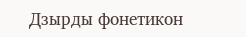Дзырды фонетикон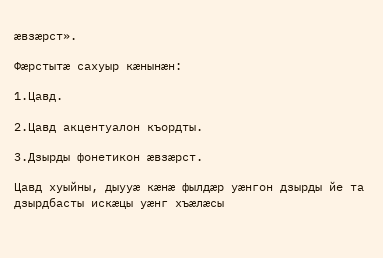æвзæрст».

Фæрстытæ сахуыр кæнынæн:

1.Цавд.

2.Цавд акцентуалон къордты.

3.Дзырды фонетикон æвзæрст.

Цавд хуыйны, дыууæ кæнæ фылдæр уæнгон дзырды йе та дзырдбасты искæцы уæнг хъæлæсы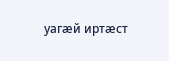уагæй иртæст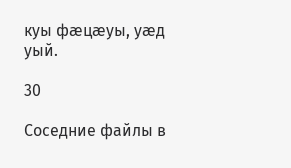куы фæцæуы, уæд уый.

30

Соседние файлы в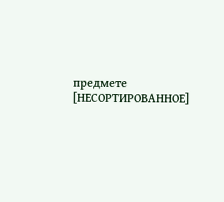предмете [НЕСОРТИРОВАННОЕ]